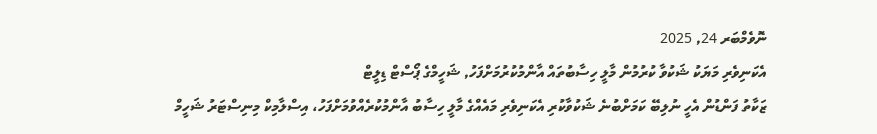ނޮވެމްބަރ 24, 2025
އެކަނިވެރި މަޔަކު ޝަކުވާ ކުރުމުން މާލީ ހިސާބުތައް އާންމުކުރުމަށްފަހު, ޝަހީމްގެ ޕޯސްޓް ޑިލީޓް
ޒަކާތު ފަންޑުން އެހީ ނުލިބޭ ކަމަށްބުނެ ޝަކުވާކުރި އެކަނިވެރި މައެއްގެ މާލީ ހިސާބު އާންމުކުރެއްވުމަށްފަހު، އިސްލާމިކް މިނިސްޓަރު ޝަހީމް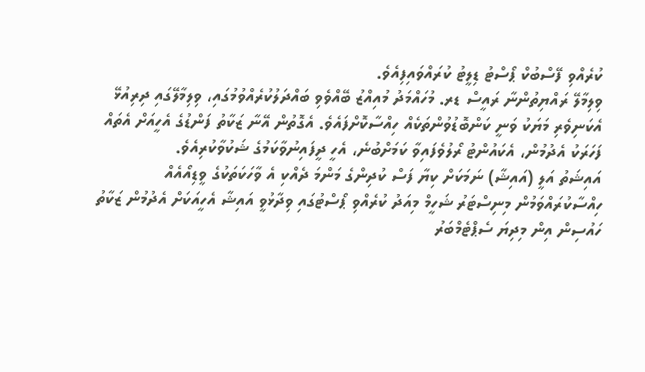ކުރެއްވި ފޭސްބުކް ޕޯސްޓު ޑިލީޓު ކުރައްވައިފިއެވެ.
ވިލިމާލޭ ރައްޔިތުންނާ ރައީސް ޑރ. މުހައްމަދު މުއިއްޒު ބޭއްވެވި ބައްދަލުކުރެއްވުމުގައި، ވިލިމާލޭގައި ދިރިއުޅޭ އެކަނިވެރި މަޔަކު ވަނީ ކަންބޮޑުވުންތަކެއް ހިއްސާކޮށްފައެވެ. އެގޮތުން އޭނާ ޒަކާތު ފަންޑުގެ އެހީއަށް އެތައް ފަހަރަކު އެދުމުން، އެކައުންޓު ރޯލުވެފައިވާ ކަމަށްބުނެ، އެހީ ދީފައިނުވާކަމުގެ ޝަކުވާކުރިއެވެ.
އައިޝަތު އަލީ (އައިޝާ) ނަމަކަށް ކިޔާ ފަސް ކުދިންގެ މަންމަ ދެއްކި އެ ވާހަކަތަކުގެ ވީޑިއޯއެއް ހިއްސާކުރައްވަމުން މިނިސްޓަރު ޝަހީމް މިއަދު ކުރެއްވި ޕޯސްޓުގައި ވިދާޅުވީ އައިޝާ އެހީއަކަށް އެދުމުން ޒަކާތު ހައުސިން އިން މިދިޔަ ސެޕްޓެމްބަރު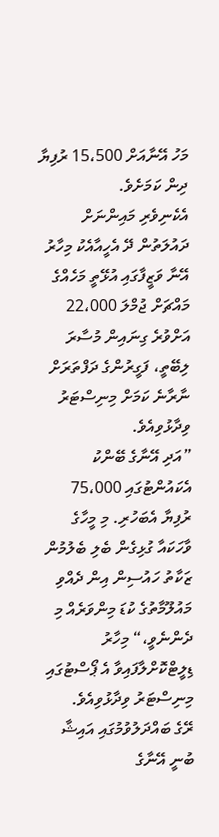މަހު އޭނާއަށް 15،500 ރުފިޔާ ދިން ކަމަށެވެ.
އެކެނިވެރި މައިންނަށް ދައުލަތުން ދޭ އެހީއާއެކު މިހާރު އޭނާ ވަޒީފާގައި އުޅޭތީ މަހެއްގެ މައްޗަށް ޖުމްލަ 22،000 އަށްވުރެ ގިނައިން މުސާރަ ލިބޭތީ، ފަގީރުންގެ ދަފްތަރަށް ނާރާނެ ކަމަށް މިނިސްޓަރު ވިދާޅުވިއެވެ.
”އަދި އޭނާގެ ބޭންކު އެކައުންޓުގައި 75،000 ރުފިޔާ އެބަހުރި. މި މީހާގެ ވާހަކައާ ގުޅިގެން ބެލި ބެލުމުން ޒަކާތު ހައުސިން އިން ދެއްވި މައުލޫމާތުގެ ކުޑަ މިންވަރެއް މި ދެންނެވީ،“ މިހާރު ޑިލީޓްކޮށްލާފައިވާ އެ ޕޯސްޓުގައި މިނިސްޓަރު ވިދާޅުވިއެވެ.
ރޭގެ ބައްދަލުވުމުގައި އައިޝާ ބުނީ އޭނާގެ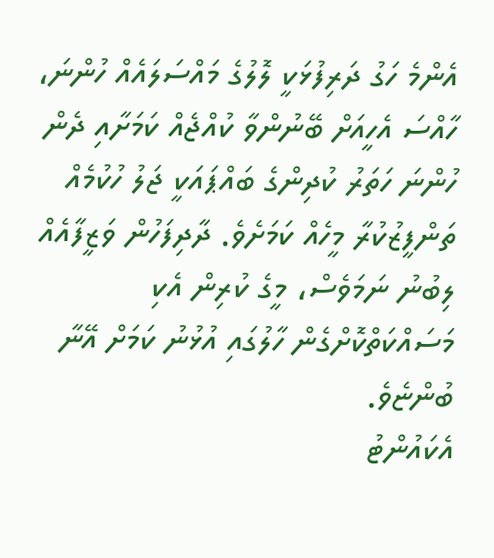އެންމެ ހަގު ދަރިފުޅަކީ ލޮލުގެ މައްސަލައެއް ހުންނަ، ހާއްސަ އެހީއަށް ބޭނުންވާ ކުއްޖެއް ކަމަށާއި ދެން ހުންނަ ހަތަރު ކުދިންގެ ބައްޕައަކީ ޖަލު ހުކުމެއް ތަންފީޒުކުރާ މީހެއް ކަމަށެވެ. ދާދިފަހުން ވަޒީފާއެއް ލިބުނު ނަމަވެސް، މީގެ ކުރިން އެކި މަސައްކަތްކޮށްގެން ހާލުގައި އުޅުނު ކަމަށް އޭނާ ބުންޏެވެ.
އެކައުންޓު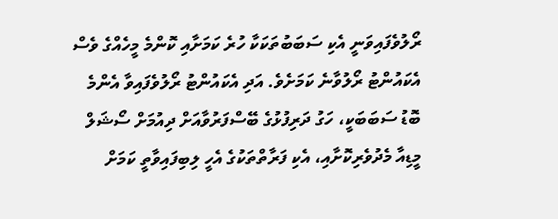ރޯލުވެފައިވަނީ އެކި ސަބަބުތަކަކާ ހުރެ ކަމަށާއި ކޮންމެ މީހެއްގެ ވެސް އެކައުންޓު ރޯލުވާނެ ކަމަށެވެ. އަދި އެކައުންޓު ރޯލުވެފައިވާ އެންމެ ބޮޑު ސަބަބަކީ، ހަގު ދަރިފުޅުގެ ބޭސްފަރުވާއަށް ދިއުމަށް ސޯޝަލް މީޑިއާ މެދުވެރިކޮށާއި، އެކި ފަރާތްތަކުގެ އެހީ ލިބިފައިވާތީ ކަމަށް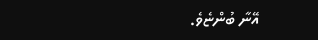އޭނާ ބުންޏެވެ.